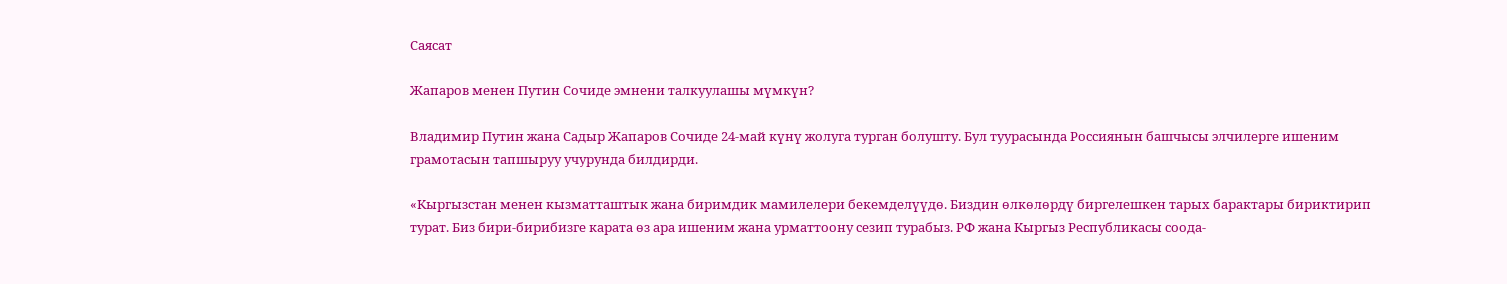Саясат

Жапаров менен Путин Сочиде эмнени талкуулашы мүмкүн?

Владимир Путин жана Садыр Жапаров Сочиде 24-май күнү жолуга турган болушту. Бул туурасында Россиянын башчысы элчилерге ишеним грамотасын тапшыруу учурунда билдирди.

«Кыргызстан менен кызматташтык жана биримдик мамилелери бекемделүүдө. Биздин өлкөлөрдү биргелешкен тарых барактары бириктирип турат. Биз бири-бирибизге карата өз ара ишеним жана урматтоону сезип турабыз. РФ жана Кыргыз Республикасы соода-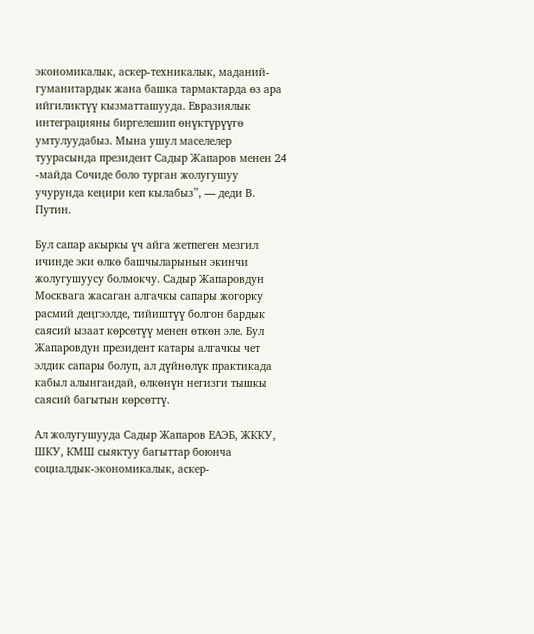экономикалык, аскер-техникалык, маданий-гуманитардык жана башка тармактарда өз ара ийгиликтүү кызматташууда. Евразиялык интеграцияны биргелешип өнүктүрүүгө умтулуудабыз. Мына ушул маселелер туурасында президент Садыр Жапаров менен 24 -майда Сочиде боло турган жолугушуу учурунда кеңири кеп кылабыз”, — деди В. Путин.

Бул сапар акыркы үч айга жетпеген мезгил ичинде эки өлкө башчыларынын экинчи жолугушуусу болмокчу. Садыр Жапаровдун Москвага жасаган алгачкы сапары жогорку расмий деңгээлде, тийиштүү болгон бардык саясий ызаат көрсөтүү менен өткөн эле. Бул Жапаровдун президент катары алгачкы чет элдик сапары болуп, ал дүйнөлүк практикада кабыл алынгандай, өлкөнүн негизги тышкы саясий багытын көрсөттү.

Ал жолугушууда Садыр Жапаров ЕАЭБ, ЖККУ, ШКУ, КМШ сыяктуу багыттар боюнча социалдык-экономикалык, аскер-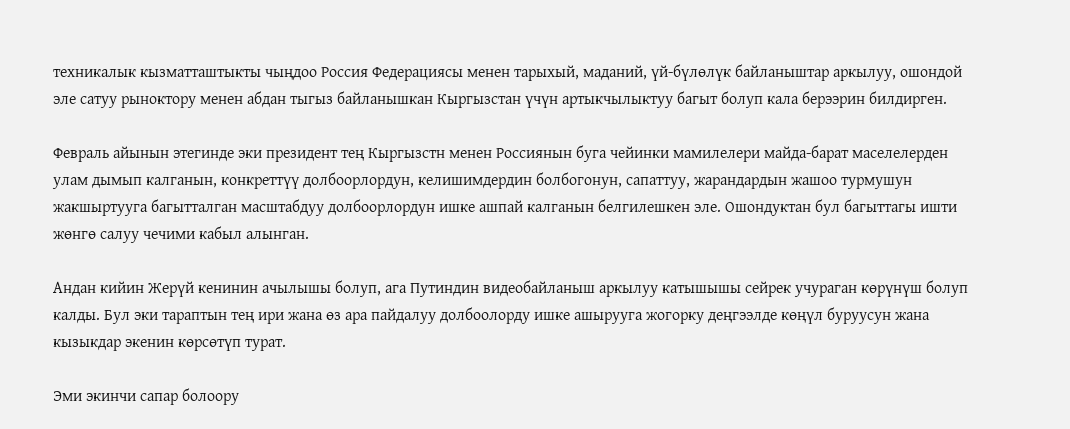техникалык кызматташтыкты чыңдоо Россия Федерациясы менен тарыхый, маданий, үй-бүлөлүк байланыштар аркылуу, ошондой эле сатуу рыноктору менен абдан тыгыз байланышкан Кыргызстан үчүн артыкчылыктуу багыт болуп кала берээрин билдирген.

Февраль айынын этегинде эки президент тең Кыргызстн менен Россиянын буга чейинки мамилелери майда-барат маселелерден улам дымып калганын, конкреттүү долбоорлордун, келишимдердин болбогонун, сапаттуу, жарандардын жашоо турмушун жакшыртууга багытталган масштабдуу долбоорлордун ишке ашпай калганын белгилешкен эле. Ошондуктан бул багыттагы ишти жөнгө салуу чечими кабыл алынган.

Андан кийин Жерүй кенинин ачылышы болуп, ага Путиндин видеобайланыш аркылуу катышышы сейрек учураган көрүнүш болуп калды. Бул эки тараптын тең ири жана өз ара пайдалуу долбоолорду ишке ашырууга жогорку деңгээлде көңүл буруусун жана кызыкдар экенин көрсөтүп турат.

Эми экинчи сапар болоору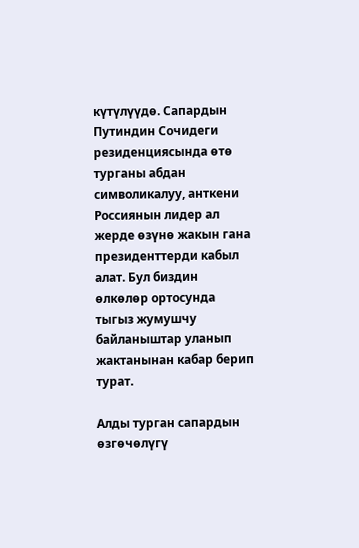күтүлүүдө. Сапардын Путиндин Сочидеги резиденциясында өтө турганы абдан символикалуу, анткени Россиянын лидер ал жерде өзүнө жакын гана президенттерди кабыл алат. Бул биздин өлкөлөр ортосунда тыгыз жумушчу байланыштар уланып жактанынан кабар берип турат.

Алды турган сапардын өзгөчөлүгү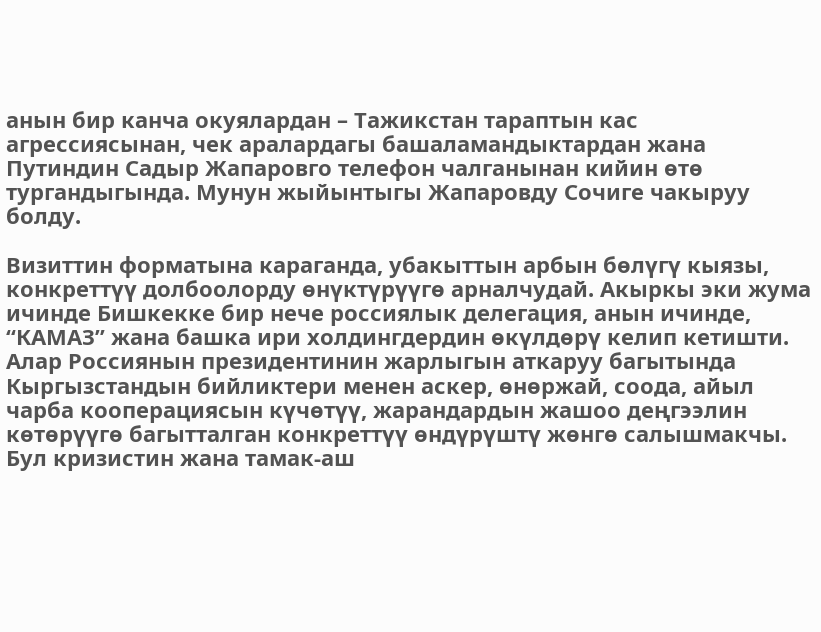анын бир канча окуялардан – Тажикстан тараптын кас агрессиясынан, чек аралардагы башаламандыктардан жана Путиндин Садыр Жапаровго телефон чалганынан кийин өтө тургандыгында. Мунун жыйынтыгы Жапаровду Сочиге чакыруу болду.

Визиттин форматына караганда, убакыттын арбын бөлүгү кыязы, конкреттүү долбоолорду өнүктүрүүгө арналчудай. Акыркы эки жума ичинде Бишкекке бир нече россиялык делегация, анын ичинде, “КАМАЗ” жана башка ири холдингдердин өкүлдөрү келип кетишти. Алар Россиянын президентинин жарлыгын аткаруу багытында Кыргызстандын бийликтери менен аскер, өнөржай, соода, айыл чарба кооперациясын күчөтүү, жарандардын жашоо деңгээлин көтөрүүгө багытталган конкреттүү өндүрүштү жөнгө салышмакчы. Бул кризистин жана тамак-аш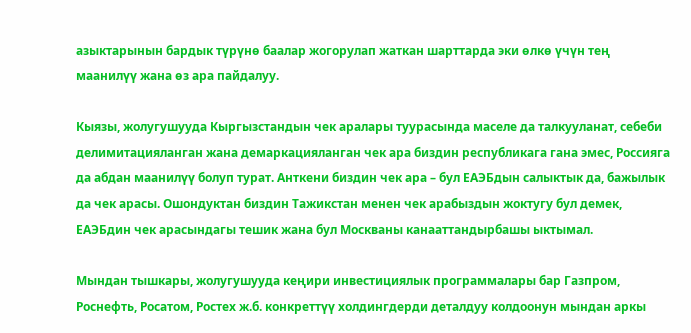азыктарынын бардык түрүнө баалар жогорулап жаткан шарттарда эки өлкө үчүн тең  маанилүү жана өз ара пайдалуу.

Кыязы, жолугушууда Кыргызстандын чек аралары туурасында маселе да талкууланат, себеби делимитацияланган жана демаркацияланган чек ара биздин республикага гана эмес, Россияга да абдан маанилүү болуп турат. Анткени биздин чек ара – бул ЕАЭБдын салыктык да, бажылык да чек арасы. Ошондуктан биздин Тажикстан менен чек арабыздын жоктугу бул демек, ЕАЭБдин чек арасындагы тешик жана бул Москваны канааттандырбашы ыктымал.

Мындан тышкары, жолугушууда кеңири инвестициялык программалары бар Газпром, Роснефть, Росатом, Ростех ж.б. конкреттүү холдингдерди деталдуу колдоонун мындан аркы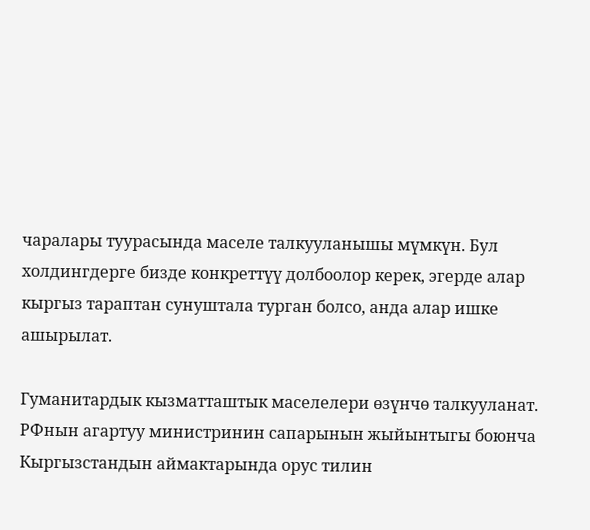чаралары туурасында маселе талкууланышы мүмкүн. Бул холдингдерге бизде конкреттүү долбоолор керек, эгерде алар кыргыз тараптан сунуштала турган болсо, анда алар ишке ашырылат.

Гуманитардык кызматташтык маселелери өзүнчө талкууланат. РФнын агартуу министринин сапарынын жыйынтыгы боюнча Кыргызстандын аймактарында орус тилин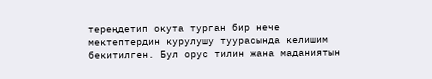тереңдетип окута турган бир нече мектептердин курулушу туурасында келишим бекитилген. Бул орус тилин жана маданиятын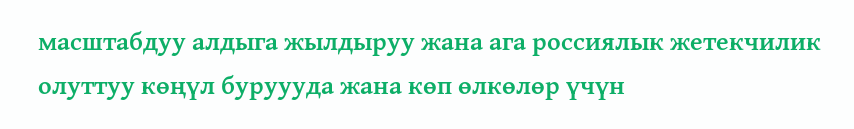масштабдуу алдыга жылдыруу жана ага россиялык жетекчилик олуттуу көңүл буруууда жана көп өлкөлөр үчүн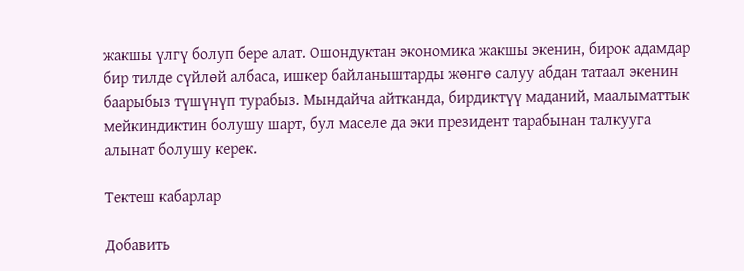жакшы үлгү болуп бере алат. Ошондуктан экономика жакшы экенин, бирок адамдар бир тилде сүйлөй албаса, ишкер байланыштарды жөнгө салуу абдан татаал экенин баарыбыз түшүнүп турабыз. Мындайча айтканда, бирдиктүү маданий, маалыматтык мейкиндиктин болушу шарт, бул маселе да эки президент тарабынан талкууга алынат болушу керек.

Тектеш кабарлар

Добавить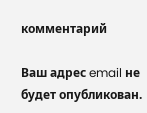комментарий

Ваш адрес email не будет опубликован.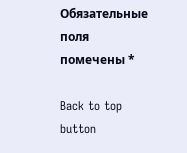Обязательные поля помечены *

Back to top button